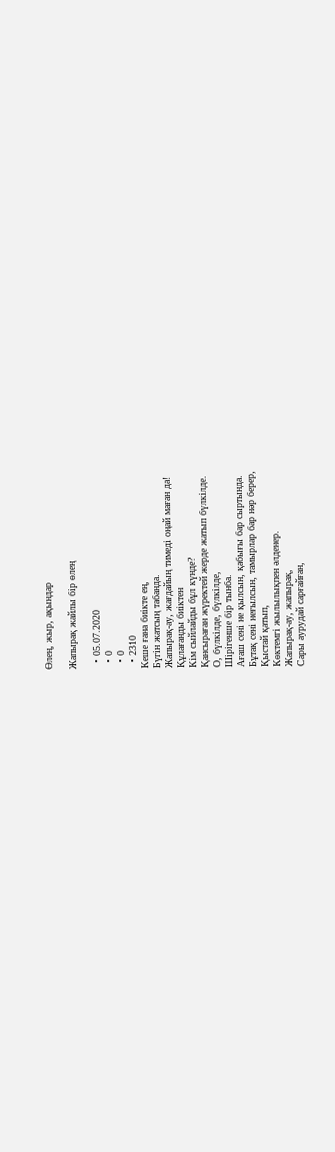Өлең, жыр, ақындар

Жапырақ жайлы бір өлең

  • 05.07.2020
  • 0
  • 0
  • 2310
Кеше ғана биікте ең,
Бүгін жатсың табанда.
Жапырақ-ау, жағдайың тимеді оңай маған да!
Құлағанды биіктен
Кім сыйлайды бұл күнде?
Қансыраған жүректей жерде жатып бүлкілде.
О, бүлкілде, бүлкілде,
Шірігенше бір тынба.
Ағаш сені не қылсын, қабығы бар сыртында.
Бұтақ сені неғылсын, тамырлар бар нәр берер,
Қыстай қатып,
Көктемгі жылылықпен әлденер.
Жапырақ-ау, жапырақ,
Сары аурудай сарғайған,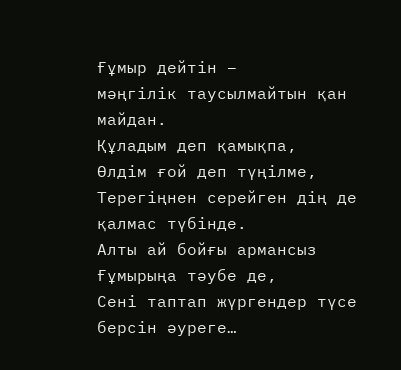Ғұмыр дейтін –
мәңгілік таусылмайтын қан майдан.
Құладым деп қамықпа,
Өлдім ғой деп түңілме,
Терегіңнен серейген дің де қалмас түбінде.
Алты ай бойғы армансыз
Ғұмырыңа тәубе де,
Сені таптап жүргендер түсе берсін әуреге…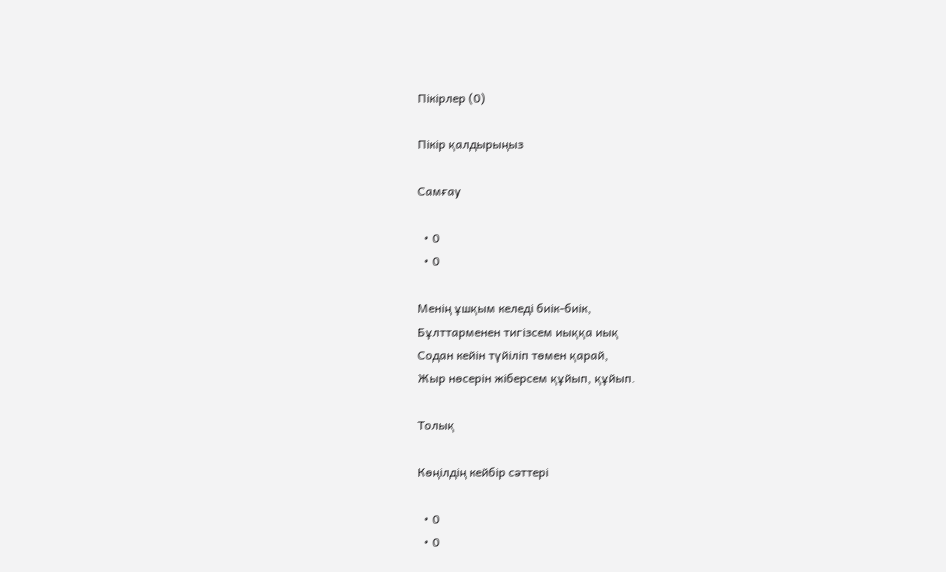Пікірлер (0)

Пікір қалдырыңыз

Самғау

  • 0
  • 0

Менің ұшқым келеді биік-биік,
Бұлттарменен тигізсем иыққа иық
Содан кейін түйіліп төмен қарай,
Жыр нөсерін жіберсем құйып, құйып.

Толық

Көңілдің кейбір сәттері

  • 0
  • 0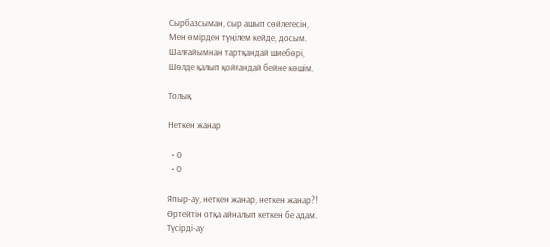Сырбазсыман, сыр ашып сөйлегесін,
Мен өмірден түңілем кейде, досым.
Шалғайымнан тартқандай шиебөрі,
Шөлде қалып қойғандай бейне көшім.

Толық

Неткен жанар

  • 0
  • 0

Япыр-ау, неткен жанар, неткен жанар?!
Өртейтін отқа айналып кеткен бе адам.
Түсірді-ау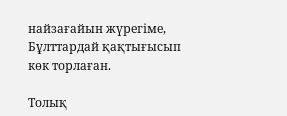найзағайын жүрегіме,
Бұлттардай қақтығысып көк торлаған.

Толық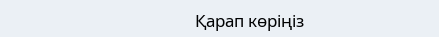Қарап көріңіз